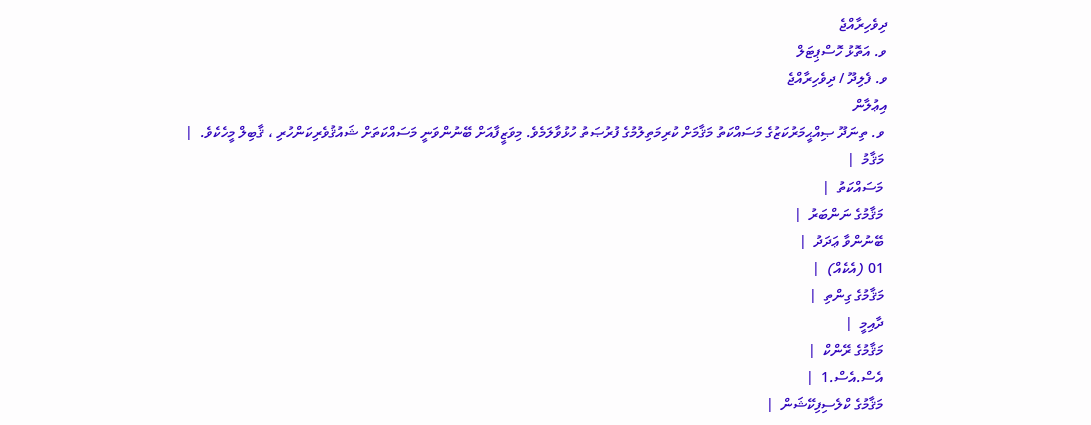ދިވެހިރާއްޖެ
ވ. އަތޮޅު ހޮސްޕިޓަލް
ވ. ފެލިދޫ / ދިވެހިރާއްޖެ
އިޢުލާން
 ވ. ތިނަދޫ ޞިއްޙީމަރުކަޒުގެ މަސައްކަތު މަޤާމަށް ކުރިމަތިލުމުގެ ފުރުޞަތު ހުޅުވާލަމެވެ. މިވަޒީފާއަށް ބޭނުންވަނީ މަސައްކަތަށް ޝައުޤުވެރިކަންހުރި ، ޤާބިލް މީހެކެވެ.  |
 މަޤާމު  |
 މަސައްކަތު  |
 މަޤާމުގެ ނަންބަރު  |
 ބޭނުންވާ ޢަދަދު  |
 01 (އެކެއް)  |
 މަޤާމުގެ ގިންތި  |
 ދާއިމީ  |
 މަޤާމުގެ ރޭންކް  |
 އެސް.އެސް.1  |
 މަޤާމުގެ ކްލެސިފިކޭޝަން  |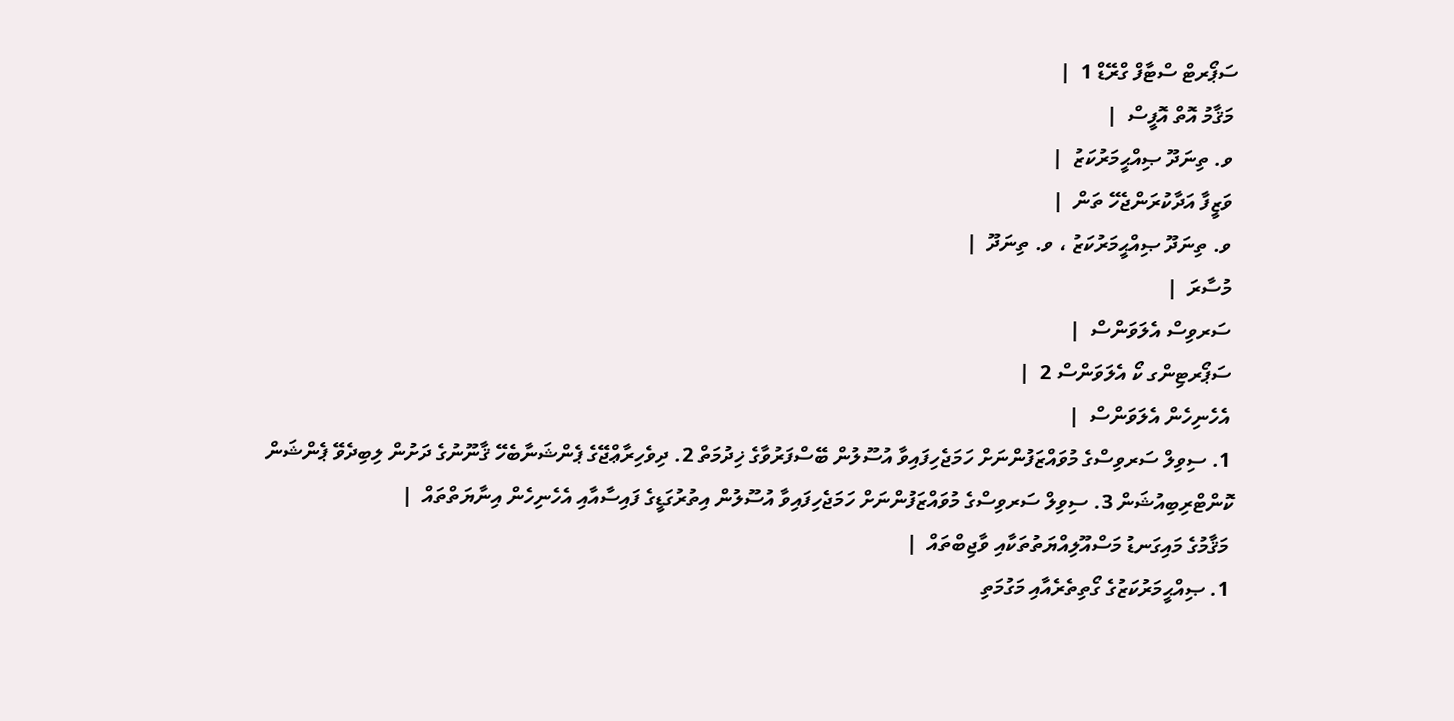ސަޕޯރޓް ސްޓާފް ގްރޭޑް 1  |
 މަޤާމު އޮތް އޮފީސް  |
 ވ. ތިނަދޫ ޞިއްޙީމަރުކަޒު  |
 ވަޒީފާ އަދާކުރަންޖެހޭ ތަން  |
 ވ. ތިނަދޫ ޞިއްޙީމަރުކަޒު ، ވ. ތިނަދޫ  |
 މުސާރަ  |
 ސަރވިސް އެލަވަންސް  |
 ސަޕޯރޓިންގ ކޯ އެލަވަންސް 2  |
 އެހެނިހެން އެލަވަންސް  |
 1. ސިވިލް ސަރވިސްގެ މުވައްޒަފުންނަށް ހަމަޖެހިފައިވާ އުސޫލުން ބޭސްފަރުވާގެ ޚިދުމަތް 2. ދިވެހިރާޢްޖޭގެ ޕެންޝަނާބެހޭ ޤާނޫނުގެ ދަށުން ލިބިދެވޭ ޕެންޝަން ކޮންޓްރިބިއުޝަން 3. ސިވިލް ސަރވިސްގެ މުވައްޒަފުންނަށް ހަމަޖެހިފައިވާ އުސޫލުން އިތުރުގަޑީގެ ފައިސާއާއި އެހެނިހެން އިނާޔަތްތައް  |
 މަޤާމުގެ މައިގަނޑު މަސްއޫލިއްޔަތުތަކާއި ވާޖިބްތައް  |
 1. ޞިއްޙީމަރުކަޒުގެ ގޯތިތެރެއާއި މަގުމަތި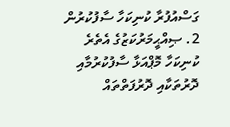ގަސްއުފުރާ ކުނިކަހާ ސާފުކުރުން 2. ޞިއްޙީމަރުކަޒުގެ އެތެރެ ކުނިކަހާ މޮޕްއަޅާ ސާފުކުރުމާއި ދޮރުތަކާއި ދޮރުފަތްތައް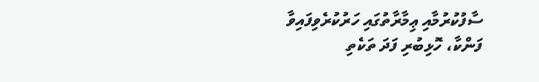ސާފުކުރުމާއި ޢިމާރާތުގައި ހަރުކުރެވިފައިވާ ފަންކާ، ހޮޅިބުރި ފަދަ ތަކެތި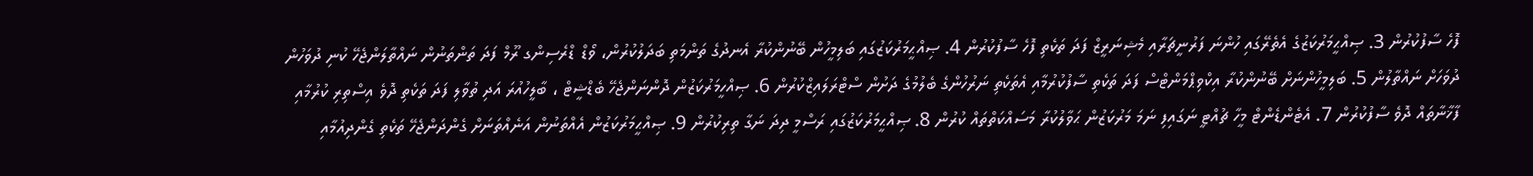ފޮހެ ސާފުކުރުން 3. ޞިއްޙީމަރުކަޒުގެ އެތެރޭގައި ހުންނަ ފަރުނީޗަރާއި މެޝިނަރީޒް ފަދަ ތަކެތި ފޮހެ ސާފުކުރުން 4. ޞިއްޙީމަރުކަޒުގައި ބަލިމީހުން ބޭނުންކުރާ އެނދުގެ ތަންމަތި ބަދަލުކުރުން، ވޯޑް ޑްރެސިންގ ރޫމް ފަދަ ތަންތަނުން ނައްތާލަންޖެހޭ ކުނި ދުވަހުން ދުވަހަށް ނައްތާލުން 5. ބަލިމީހުންނަށް ބޭނުންކުރާ އިކްވިޕްމަންޓްސް ފަދަ ތަކެތި ސާފުކުރުމާއި އެތަކެތި ނަރުހުންގެ ބެލުމުގެ ދަށުން ސްޓްރަލައިޒްކުރުން 6. ޞިއްހީމަރުކަޒުން ދޮންނަންޖެހޭ ބެޑްޝީޓް ، ބާލީހުއުރަ އަދި ތުވާލި ފަދަ ތަކެތި ދޮވެ އިސްތިރި ކުރުމާއި ފާޚާނާތައް ދޮވެ ސާފުކުރުން 7. އެޓެންޑެންޓް މީހާ ޗުއްޓީ ނަގައިފި ނަމަ މަރުކަޒުން ޙަވާލުކުރާ މަސައްކަތްތައް ކުރުން 8. ޞިއްޙީމަރުކަޒުގައި ރަސްމީ ދިދަ ނަގާ ތިރިކުރުން 9. ޞިއްޙީމަރުކަޒުން އެއްތަނުން އަނެއްތަނަށް ގެންދަންޖެހޭ ތަކެތި ގެންދިއުމާއި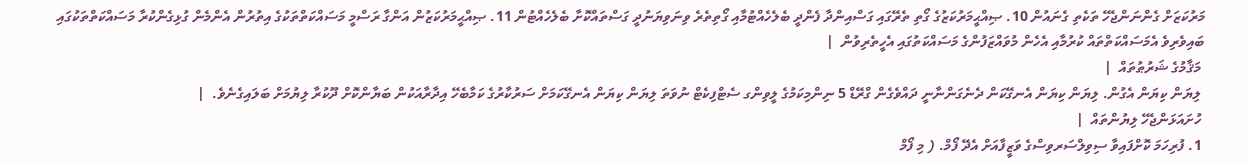މަރުކަޒަށް ގެންނަންޖެހޭ ތަކެތި ގެނައުން 10. ޞިއްޙީމަރުކަޒުގެ ގޯތި ތެރޭގައި ގަސްއިންދާ ފެންދީ ބެލެހެއްޓުމާއި ގޯތިތެރެ ވިނަވިޔަނުދީ ގަސްތައްކޮށާ ބެލެހެއްޓުން 11. ޞިއްޙީމަރުކަޒުން އަންގާ ރަސްމީ މަސައްކަތްތަކުގެ އިތުރުން އެންމެން ގުޅިގެންކުރާ މަސައްކަތްތަކުގައި ބައިވެރިވެ އެމަސައްކަތްތައް ކުރުމާއި އެހެން މުވައްޒަފުންގެ މަސައްކަތުގައި އެހީތެރިވުން  |
 މަޤާމުގެ ޝަރުޠުތައް  |
 ލިޔަން ކިޔަން އެގުން. ލިޔަން ކިޔަން އެނގޭކަން ދެނެގަންނާނީ ދައްވެގެން ގްރޭޑް 5 ނިންމިކަމުގެ ލީވިންގ ސެޓްފިކެޓް ނުވަތަ ލިޔަން ކިޔަން އެނގޭކަމަށް ސަރުކާރުގެ ކަމާބެހޭ އިދާރާއަކުން ބަޔާންކޮށް ދޫކުރާ ލިޔުމަށް ބަލައިގެނެވެ.  |
 ހުށައަޅަންޖެހޭ ލިޔުންތައް  |
 1. ފުރިހަމަ ކޮށްފައިވާ ސިވިލްސަރވިސްގެ ވަޒީފާއަށް އެދޭ ފޯމް. ( މި ފޯމް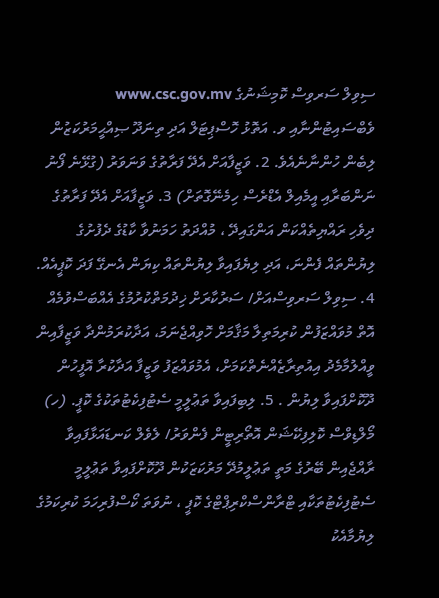ސިވިލް ސަރވިސް ކޮމިޝަނުގެ www.csc.gov.mv ވެބްސައިޓުންނާއި ވ. އަތޮޅު ހޮސްޕިޓަލް އަދި ތިނަދޫ ޞިއްޙީމަރުކަޒުން ލިބެން ހުންނާނެއެވެ. 2. ވަޒީފާއަށް އެދޭ ފަރާތުގެ ވަނަވަރު (ގުޅޭނެ ފޯނު ނަންބަރާއި އީމެއިލް އެޑްރެސް ހިމެނޭގޮތަށް) 3. ވަޒީފާއަށް އެދޭ ފަރާތުގެ ދިވެހި ރައްޔިތެއްކަން އަންގައިދޭ ، މުއްދަތު ހަމަނުވާ ކާޑުގެ ދެފުށުގެ ލިޔުންތައް ފެންނަ، އަދި ލިޔެފައިވާ ލިޔުންތައް ކިޔަން އެނގޭ ފަދަ ކޮޕީއެއް. 4. ސިވިލް ސަރވިސްއަށް/ ސަރުކާރަށް ޚިދުމަތްކުރުމުގެ އެއްބަސްވުމެއް އޮތް މުވައްޒަފުން ކުރިމަތިލާ މަޤާމަށް ހޮވިއްޖެނަމަ، އަދާކުރަމުންދާ ވަޒީފާއިން ވީއްލުމާމެދު އިއުތިރާޒެއްނެތްކަމަށް، އެމުވައްޒަފު ވަޒީފާ އަދާކުރާ އޮފީހުން ދޫކޮށްފައިވާ ލިޔުން . 5. ލިބިފައިވާ ތަޢުލީމީ ސެޓުފިކެޓުތަކުގެ ކޮޕީ. (ހ) މޯލްޑިވްސް ކޮލިފިކޭޝަން އޮތޯރިޓީން ފެންވަރު/ ލެވެލް ކަނޑައަޅާފައިވާ ރާއްޖެއިން ބޭރުގެ މަތީ ތަޢުލީމުދޭ މަރުކަޒަކުން ދޫކޮށްފައިވާ ތަޢުލީމީ ސެޓުފިކެޓުތަކާއި ޓްރާންސްކްރިޕްޓްގެ ކޮޕީ ، ނުވަތަ ކޯސްފުރިހަމަ ކުރިކަމުގެ ލިޔުމާއެކު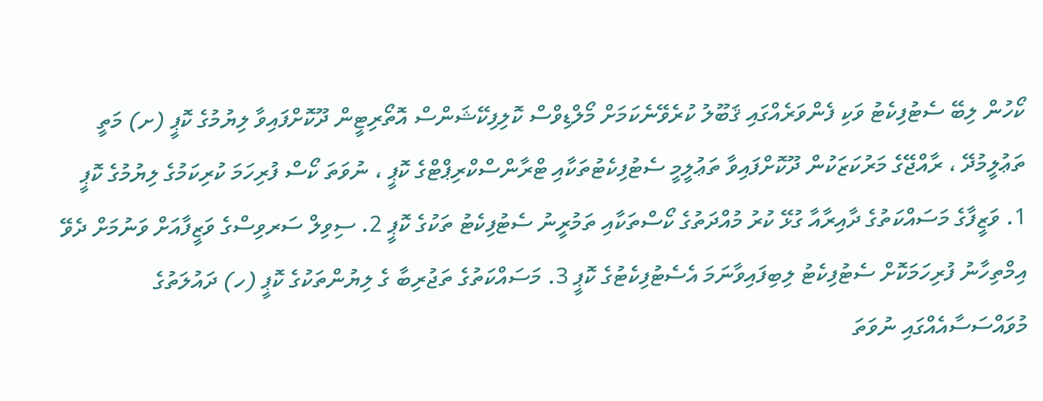ކޯހުން ލިބޭ ސެޓުފިކެޓު ވަކި ފެންވަރެއްގައި ޤަބޫލު ކުރެވޭނެކަމަށް މޯލްޑިވްސް ކޮލިފިކޭޝަންސް އޮތޯރިޓީން ދޫކޮށްފައިވާ ލިޔުމުގެ ކޮޕީ (ށ) މަތީ ތަޢުލީމުދޭ ، ރާއްޖޭގެ މަރުކަޒަކުން ދޫކޮށްފައިވާ ތަޢުލީމީ ސެޓުފިކެޓުތަކާއި ޓްރާންސްކްރިޕްޓްގެ ކޮޕީ ، ނުވަތަ ކޯސް ފުރިހަމަ ކުރިކަމުގެ ލިޔުމުގެ ކޮޕީ 1. ވަޒީފާގެ މަސައްކަތުގެ ދާއިރާއާ ގުޅޭ ކުރު މުއްދަތުގެ ކޯސްތަކާއި ތަމުރީނު ސެޓުފިކެޓު ތަކުގެ ކޮޕީ 2. ސިވިލް ސަރވިސްގެ ވަޒީފާއަށް ވަނުމަށް ދެވޭ އިމްތިހާނު ފުރިހަމަކޮށް ސެޓުފިކެޓު ލިބިފައިވާނަމަ އެސެޓުފިކެޓުގެ ކޮޕީ 3. މަސައްކަތުގެ ތަޖުރިބާ ގެ ލިޔުންތަކުގެ ކޮޕީ (ހ) ދައުލަތުގެ މުވައްސަސާއެއްގައި ނުވަތަ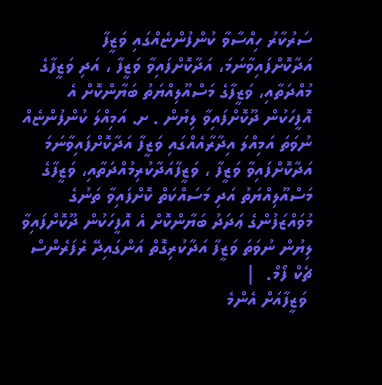ސަރުކާރު ހިއްސާވާ ކުންފުންޏެއްގައި ވަޒީފާ އަދާކޮށްފައިވާނަމަ، އަދާކޮށްފައިވާ ވަޒީފާ ، އަދި ވަޒީފާގެ މުއްދަތާއި، ވަޒީފާގެ މަސްއޫލިއްޔަތު ބަޔާންކޮށް އެ އޮފީހަކުން ދޫކޮށްފައިވާ ލިޔުން . ށ. އަމިއްލަ ކުންފުންޏެއް ނުވަތަ އަމިއްލަ އިދާރާއެއްގައި ވަޒީފާ އަދާކޮށްފައިވާނަމަ އަދާކޮށްފައިވާ ވަޒީފާ ، ވަޒީފާއަދާކުރިމުއްދަތާއި، ވަޒީފާގެ މަސްއޫލިއްޔަތު އަދި މަސައްކަތް ކޮށްފައިވާ ތަނުގެ މުވައްޒަފުންގެ ޢަދަދު ބަޔާންކޮށް އެ އޮފީހަކުން ދޫކޮށްފައިވާ ލިޔުން ނުވަތަ ވަޒީފާ އަދާކުރިގޮތް އަންގައިދޭ ރެފަރެންސް ޗެކް ފޯމް.  |
 ވަޒީފާއަށް އެންމެ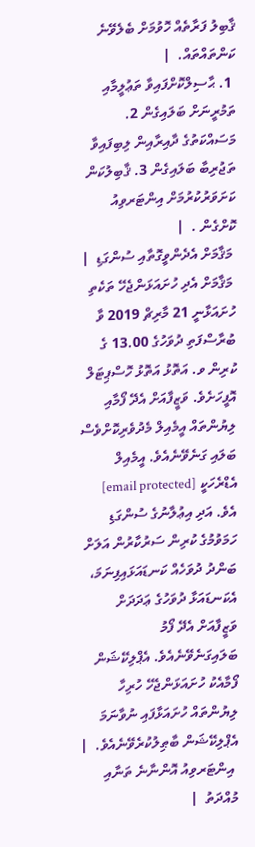ޤާބިލު ފަރާތެއް ހޮވުމަށް ބެލެވޭނެ ކަންތައްތައް.  |
 1. ޙާސިލްކޮށްފައިވާ ތަޢުލީމާއި ތަމުރީނަށް ބަލައިގެން 2. މަސައްކަތުގެ ދާއިރާއިން ލިބިފައިވާ ތަޖުރިބާ ބަލައިގެން 3. ޤާބިލުކަން ކަށަވަރުކުރުމަށް އިންޓަރވިއު ކޮށްގެން .  |
 މަޤާމަށް އެދެންވީގޮތާއި ސުންގަޑި  |
 މަޤާމަށް އެދި ހުށައަޅަންޖެހޭ ތަކެތި ހުށައަޅާނީ 21 މާރިޗް 2019 ވާ ބުރާސްފަތި ދުވަހުގެ 13.00 ގެ ކުރިން ވ. އަތޮޅު އަތޮޅު ހޮސްޕިޓަލް އޮފީހަށެވެ. ވަޒީފާއަށް އެދޭ ފޯމާއި ލިޔުންތައް އީމެއިލް މެދުވެރިކޮށްވެސް ބަލައި ގަނެވޭނެއެވެ. އީމެއިލް އެޑްރެހަކީ [email protected] އެވެ. އަދި އިޢުލާނުގެ ސުންގަޑި ހަމަވުމުގެ ކުރިން ސަރުކާރުން އަލަށް ބަންދު ދުވަހެއް ކަނޑައަޅައިފިނަމަ، އެކަނޑައަޅާ ދުވަހުގެ ޢަދަދަށް ވަޒީފާއަށް އެދޭ ފޯމު ބަލައިގަނެވޭނެއެވެ. އެޕްލިކޭޝަން ފޯމާއެކު ހުށައަޅަންޖެހޭ ހުރިހާ ލިޔުންތައް ހުށައަޅާފައި ނުވާނަމަ އެޕްލިކޭޝަން ބާޠިލުކުރެވޭނެއެވެ.  |
 އިންޓަރވިއު އޮންނާނެ ތަނާއި މުއްދަތު  |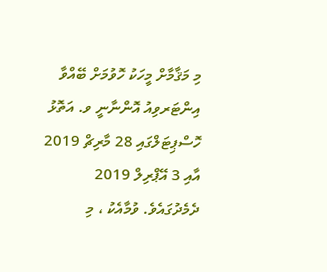މި މަޤާމާށް މީހަކު ހޮވުމަށް ބޭއްވާ އިންޓަރވިއު އޮންނާނީ ވ. އަތޮޅު ހޮސްޕިޓަލްގައި 28 މާރިޗް 2019 އާއި 3 އޭޕްރިލް 2019 ދެމެދުގައެވެ. ވުމާއެކު ، މި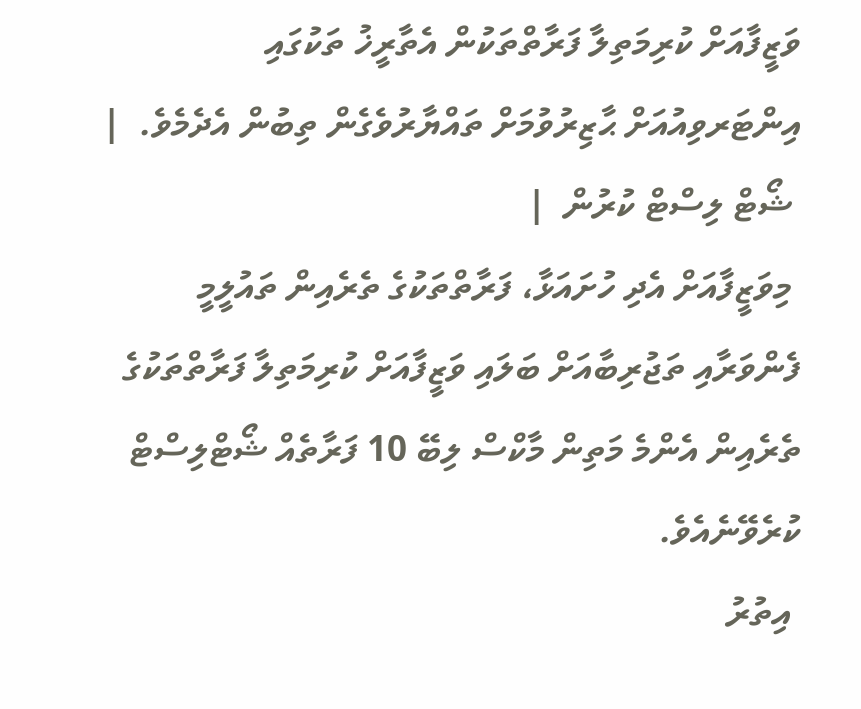ވަޒީފާއަށް ކުރިމަތިލާ ފަރާތްތަކުން އެތާރީޚު ތަކުގައި އިންޓަރވިއުއަށް ޙާޒިރުވުމަށް ތައްޔާރުވެގެން ތިބުން އެދެމެވެ.  |
 ޝޯޓް ލިސްޓް ކުރުން  |
 މިވަޒީފާއަށް އެދި ހުށައަޅާ، ފަރާތްތަކުގެ ތެރެއިން ތައުލީމީ ފެންވަރާއި ތަޖުރިބާއަށް ބަލައި ވަޒީފާއަށް ކުރިމަތިލާ ފަރާތްތަކުގެ ތެރެއިން އެންމެ މަތިން މާކްސް ލިބޭ 10 ފަރާތެއް ޝޯޓްލިސްޓް ކުރެވޭނެއެވެ.
 އިތުރު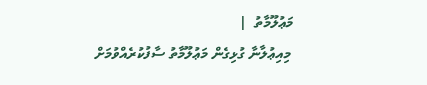މަޢުލޫމާތު  |
 މިއިޢުލާނާ ގުޅިގެން މަޢުލޫމާތު ސާފުކުރެއްވުމަށް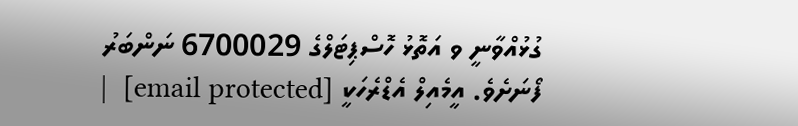ގުޅުއްވާނީ ވ އަތޮޅު ހޮސްޕިޓަލްގެ 6700029 ނަންބަރު ފޯނަށެވެ. އީމެއިލް އެޑްރެހަކީ [email protected]  |